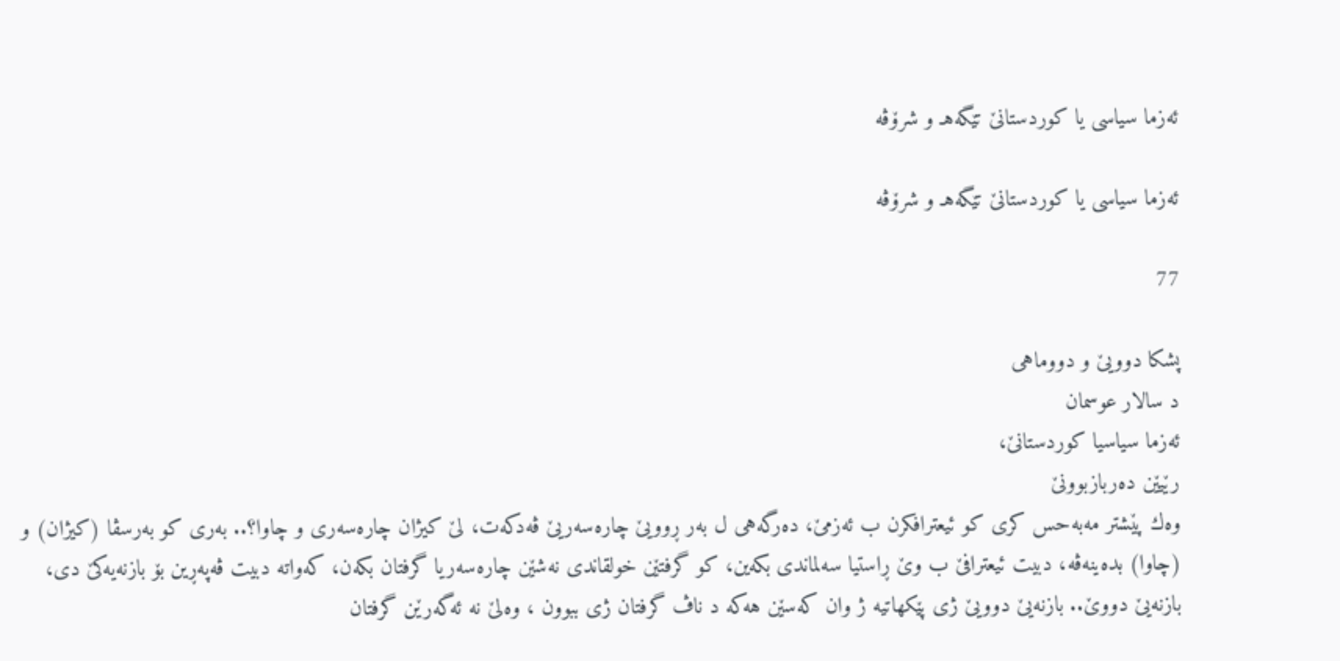ئه‌زما سیاسی یا كوردستانێ تێگەهـ و شرۆڤه‌

ئه‌زما سیاسی یا كوردستانێ تێگەهـ و شرۆڤه‌

77

پشكا دوویێ و دووماهی
د سالار عوسمان
ئه‌زما سیاسیا كوردستانێ،
رێیێن ده‌ربازبوونێ
وه‌ك پێشتر مه‌به‌حس كرى كو ئیعترافكرن ب ئه‌زمێ، ده‌رگه‌هی ل به‌ر ڕوویێ چاره‌سه‌ریێ ڤه‌دكه‌ت، لێ كیژان چاره‌سه‌رى و چاوا؟.. به‌ری كو به‌رسڤا (كیژان) و (چاوا) بده‌ینه‌ڤه‌، دبیت ئیعترافێ ب وێ ڕاستیا سه‌لماندی بكه‌ین، كو گرفتێن خولقاندی نه‌شێن چاره‌سه‌ریا گرفتان بكه‌ن، كه‌واته‌ دبیت ڤه‌په‌ڕین بۆ بازنه‌یه‌كێ دی، بازنه‌یێ دووێ.. بازنه‌یێ دوویێ ژى پێكهاتیه‌ ژ وان كه‌سێن هه‌كه‌ د ناڤ گرفتان ژی ببوون ، وه‌لێ نه‌ ئه‌گه‌رێن گرفتان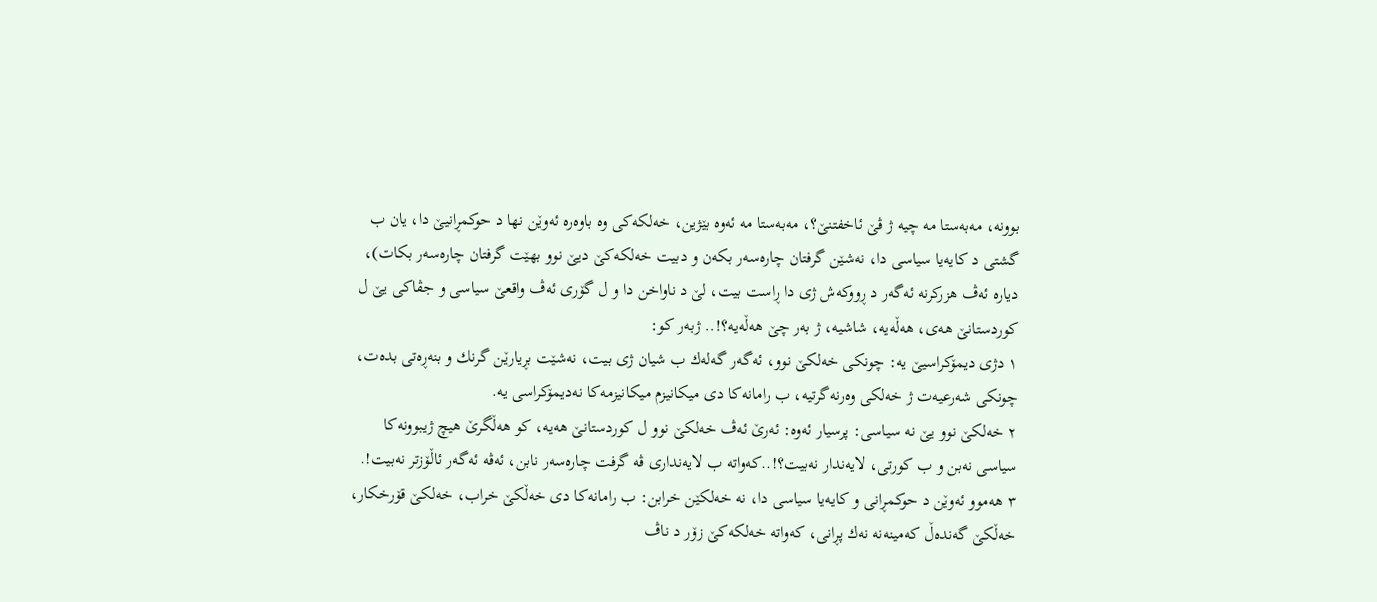بوونه‌، مه‌به‌ستا مه‌ چیه‌ ژ ڤێ ئاخفتنێ؟، مه‌به‌ستا مه‌ ئه‌وه‌ بێژین، خه‌لكه‌كى وه‌ باوه‌ره‌ ئه‌وێن نها د حوكمڕانیێ دا، یان ب گشتی د كایه‌یا سیاسی دا، نه‌شێن گرفتان چاره‌سه‌ر بكه‌ن و دبیت خه‌لكه‌كێ دیێ نوو بهێت گرفتان چاره‌سه‌ر بكات)، دیاره‌ ئه‌ڤ هزركرنه‌ ئه‌گه‌ر د ڕووكه‌ش ژی دا ڕاست بیت، لێ د ناواخن دا و ل گۆری ئه‌ڤ واقعێ سیاسی و جڤاكی یێ ل كوردستانێ هه‌ی، هه‌ڵه‌یه‌، شاشیه‌، ژ به‌ر چێ هه‌ڵه‌یه‌؟!.. ژبه‌ر كو:
١ دژی دیمۆكراسیێ یه‌: چونكی خه‌لكێ نوو، ئه‌گه‌ر گه‌له‌ك ب شیان ژی بیت، نه‌شێت بڕیارێن گرنك و بنه‌ڕه‌تی بده‌ت، چونكی شه‌رعیه‌ت ژ خه‌لكی وه‌رنه‌گرتیه‌، ب رامانه‌كا دی میكانیزم میكانیزمه‌كا نه‌دیمۆكراسی یه‌.
٢ خه‌لكێ نوو یێ نه‌ سیاسی: پرسیار ئه‌وه‌: ئه‌رێ ئه‌ڤ خه‌لكێ نوو ل كوردستانێ هه‌یه‌، كو هه‌ڵگرێ هیچ ژیبوونه‌كا سیاسی نه‌بن و ب كورتی، لایه‌ندار نه‌بیت؟!..كه‌واته‌ ب لایه‌نداری ڤه‌ گرفت چاره‌سه‌ر نابن، ئه‌ڤه‌ ئه‌گه‌ر ئاڵۆزتر نه‌بیت!.
٣ هه‌موو ئه‌وێن د حوكمڕانی و كایه‌یا سیاسی دا، نه‌ خه‌لكێن خرابن: ب رامانه‌كا دی خه‌ڵكێ خراب، خه‌لكێ قۆرخكار، خه‌ڵكێ گه‌نده‌ڵ كه‌مینه‌نه‌ نه‌ك پڕانی، كه‌واته‌ خه‌لكه‌كێ زۆر د ناڤ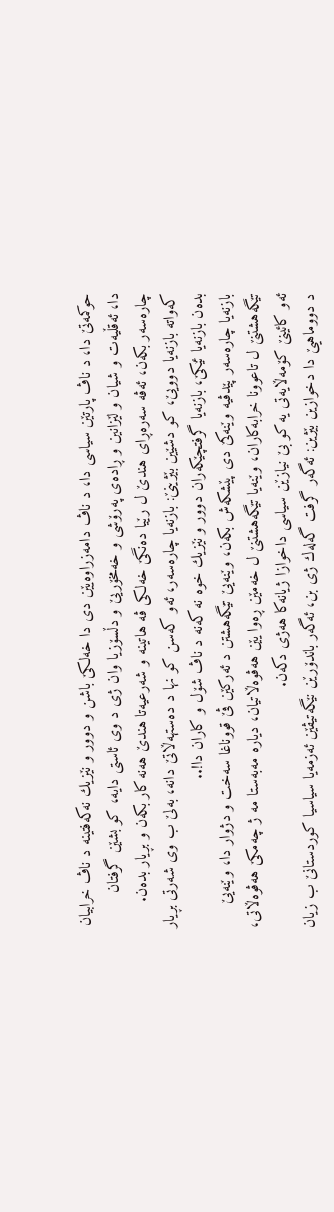حوكمه‌تێ دا، د ناڤ پارتێن سیاسی دا، د ناڤ دامه‌زراوه‌یێن دی دا خه‌لكێ باشن و دوور و نێزیك نه‌كه‌فتینه‌ د ناڤ خرابیان دا، ئه‌قڵیه‌ت و شیان و لێزانین و ڕاده‌ی په‌رۆشی و خه‌مخۆریێ و دڵسۆزیا وان ژی د وی ئاستی دایه‌، كو بشێن گرفتان چاره‌سه‌ر بكه‌ن، ئه‌ڤه‌ سه‌ره‌ڕای هندێ ل رێیا ده‌نگێ خه‌لكی ڤه‌ هاتینه‌ و شه‌رعیه‌تا هندێ هه‌نه‌ كار بكه‌ن و بڕیار بده‌ن. كه‌واته‌ بازنه‌یا دوویێ، كو دشێین بێژینێ: بازنه‌یا چاره‌سه‌ر، ئه‌و كه‌سن كو نها د ده‌ستهه‌ڵاتێ دانه‌، به‌لێ ب وی شه‌رتی بڕیار بده‌ن بازنه‌یا ئێكێ، بازنه‌یا گرفتچێكه‌ران دوور و نێزیك خوه‌ نه‌ كه‌نه‌ د ناڤ شۆل و كاران دا!..
بازنه‌یا چاره‌سه‌ر پێدڤیه‌ وێنه‌كێ دی پێشكه‌ش بكه‌ن، وێنه‌یێ تێگه‌هشتن د ئه‌ركێن ڤێ قووناغا سه‌خت و دژوار دا، وێنه‌یێ تێگه‌هشتنێ ل تاعوونا خرابه‌كاران، وێنه‌یا تێگه‌هشتنێ ل خه‌مێن ڕه‌وا یێن هه‌ڤوه‌ڵاتیان، دیاره‌ مه‌به‌ستا مه‌ ژ چه‌مكێ هه‌ڤوه‌ڵاتی، ئه‌و كائینێ كۆمه‌ڵایه‌تی یه‌ كو بێ نیازێن سیاسی داخوازا ژیانه‌كا هه‌ژی دكه‌ن.
د دووماهیێ دا دخوازین بێژین: ئه‌گه‌ر گرفت گه‌له‌ك ژی بن، ئه‌گه‌ر باندۆرێن نێگه‌تیڤێن ئه‌زمه‌یا سیاسیا كوردستانێ ب زیان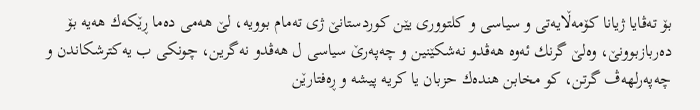بۆ ته‌ڤایا ژیانا كۆمه‌ڵایه‌تی و سیاسی و كلتووری یێن كوردستانێ ژی ته‌مام بوویه‌، لێ هه‌می ده‌ما ڕێكه‌ك هه‌یه‌ بۆ ده‌ربازبوونێ، وه‌لێ گرنك ئه‌وه‌ هه‌ڤدو نه‌شكێنین و چه‌په‌رێ سیاسی ل هه‌ڤدو نه‌گرین، چونكی ب یه‌كترشكاندن و چه‌په‌رلهه‌ڤ گرتن، كو مخابن هنده‌ك حزبان یا كریه‌ پیشه‌ و ڕه‌فتارێن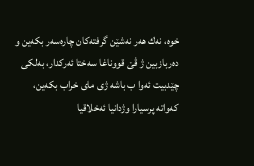خوه‌، نه‌ك هه‌ر نه‌شێن گرفته‌كان چاره‌سه‌ر بكه‌ین و ده‌ربازبین ژ ڤێ قووناغا سه‌ختا ئه‌ركدار، به‌لكی چێدبیت ئه‌وا ب باشه‌ ژی مای خراب بكه‌ین، كه‌واته‌ پرسیارا وژدانیا ئه‌خلاقیا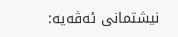نیشتمانی ئه‌ڤه‌یه‌: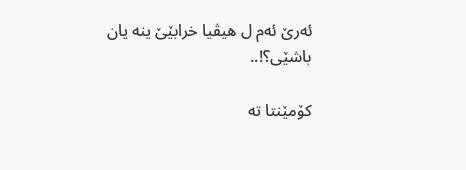ئه‌رێ ئه‌م ل هیڤیا خرابێێ ینه‌ یان باشێى؟!..

کۆمێنتا تە